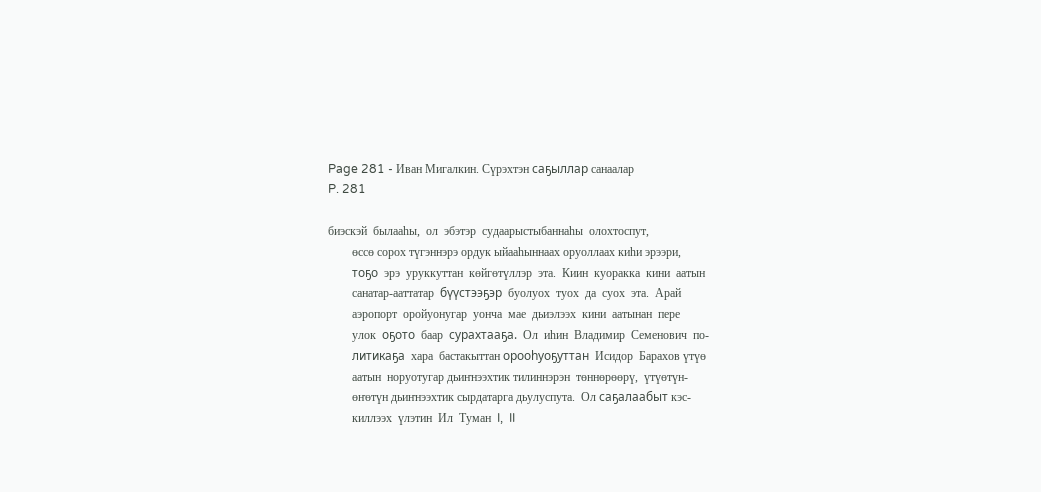Page 281 - Иван Мигалкин. Сүрэхтэн саҕыллар санаалар
P. 281

биэскэй  былааһы,  ол  эбэтэр  судаарыстыбаннаһы  олохтоспут,
        өссө сорох түгэннэрэ ордук ыйааһыннаах оруоллаах киһи эрээри,
        тоҕо  эрэ  уруккуттан  көйгөтүллэр  эта.  Киин  куоракка  кини  аатын
        санатар-ааттатар  бүүстээҕэр  буолуох  туох  да  суох  эта.  Арай
        аэропорт  оройуонугар  уонча  мае  дьиэлээх  кини  аатынан  пере
        улок  оҕото  баар  сурахтааҕа.  Ол  иһин  Владимир  Семенович  по-
        литикаҕа  хара  бастакыттан орооһуоҕуттан  Исидор  Барахов үтүө
        аатын  норуотугар дьиҥнээхтик тилиннэрэн  төннөрөөрү,  үтүөтүн-
        өҥөтүн дьиҥнээхтик сырдатарга дьулуспута.  Ол саҕалаабыт кэс-
        киллээх  үлэтин  Ил  Туман  I,  II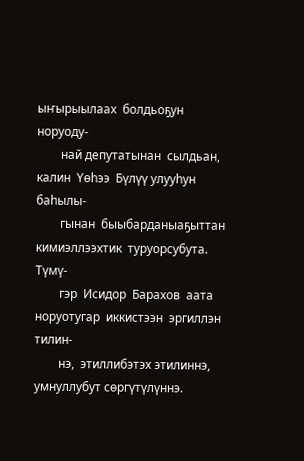ыҥырыылаах  болдьоҕун  норуоду-
        най депутатынан  сылдьан,  калин  Үөһээ  Бүлүү улууһун  баһылы-
        гынан  быыбарданыаҕыттан  кимиэллээхтик  туруорсубута.  Түмү-
        гэр  Исидор  Барахов  аата  норуотугар  иккистээн  эргиллэн  тилин-
        нэ,  этиллибэтэх этилиннэ,  умнуллубут сөргүтүлүннэ.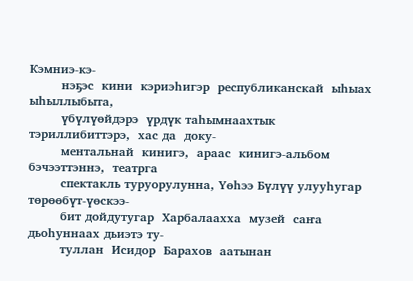Кэмниэ-кэ-
        нэҕэс  кини  кэриэһигэр  республиканскай  ыһыах  ыһыллыбыта,
        үбүлүөйдэрэ  үрдүк таһымнаахтык тэриллибиттэрэ,  хас да  доку-
        ментальнай  кинигэ,  араас  кинигэ-альбом  бэчээттэннэ,  театрга
        спектакль туруорулунна, Үөһээ Бүлүү улууһугар төрөөбүт-үөскээ-
        бит дойдутугар  Харбалаахха  музей  саҥа дьоһуннаах дьиэтэ ту-
        туллан  Исидор  Барахов  аатынан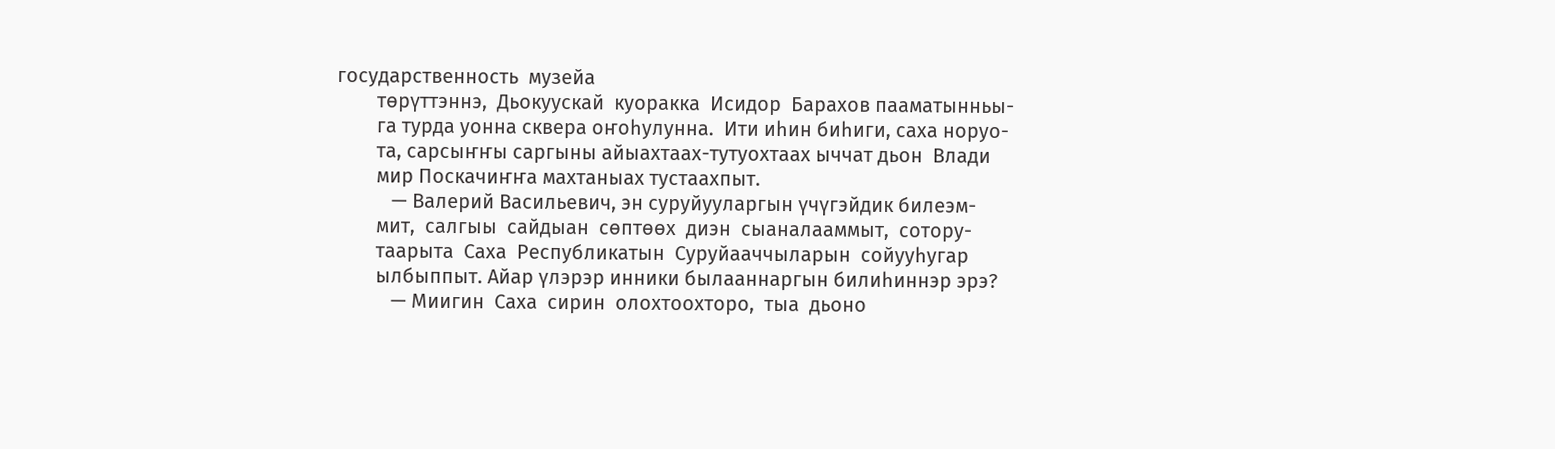государственность  музейа
        төрүттэннэ,  Дьокуускай  куоракка  Исидор  Барахов пааматынньы-
        га турда уонна сквера оҥоһулунна.  Ити иһин биһиги, саха норуо-
        та, сарсыҥҥы саргыны айыахтаах-тутуохтаах ыччат дьон  Влади
        мир Поскачиҥҥа махтаныах тустаахпыт.
           — Валерий Васильевич, эн суруйууларгын үчүгэйдик билеэм-
        мит,  салгыы  сайдыан  сөптөөх  диэн  сыаналааммыт,  сотору-
        таарыта  Саха  Республикатын  Суруйааччыларын  сойууһугар
        ылбыппыт. Айар үлэрэр инники былааннаргын билиһиннэр эрэ?
           — Миигин  Саха  сирин  олохтоохторо,  тыа  дьоно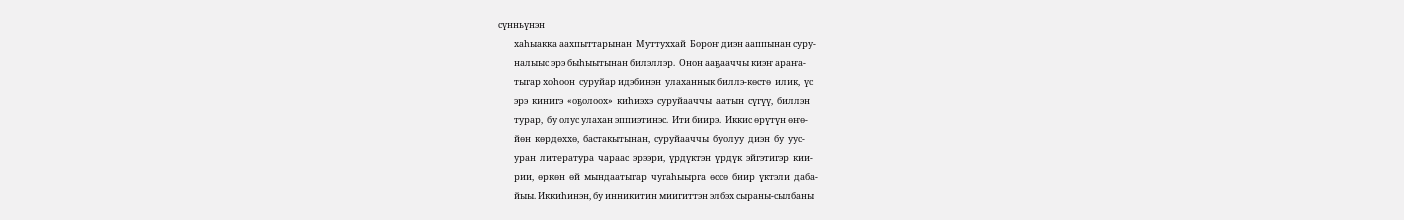сүнньүнэн
        хаһыакка аахпыттарынан  Муттуххай  Бороҥ диэн ааппынан суру-
        налыыс эрэ быһыытынан билэллэр.  Онон ааҕааччы киэҥ араҥа-
        тыгар хоһоон  суруйар идэбинэн  улаханнык биллэ-көстө  илик,  үс
        эрэ  кинигэ  «оҕолоох»  киһиэхэ  суруйааччы  аатын  сүгүү,  биллэн
        турар,  бу олус улахан эппиэтинэс.  Ити биирэ.  Иккис өрүтүн өҥө-
        йөн  көрдөххө,  бастакытынан,  суруйааччы  буолуу  диэн  бу  уус-
        уран  литература  чараас  эрээри,  үрдүктэн  үрдүк  эйгэтигэр  кии-
        рии,  өркөн  өй  мындаатыгар  чугаһыырга  өссө  биир  үктэли  даба-
        йыы. Иккиһинэн, бу инникитин миигиттэн элбэх сыраны-сылбаны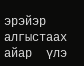эрэйэр  алгыстаах  айар  үлэ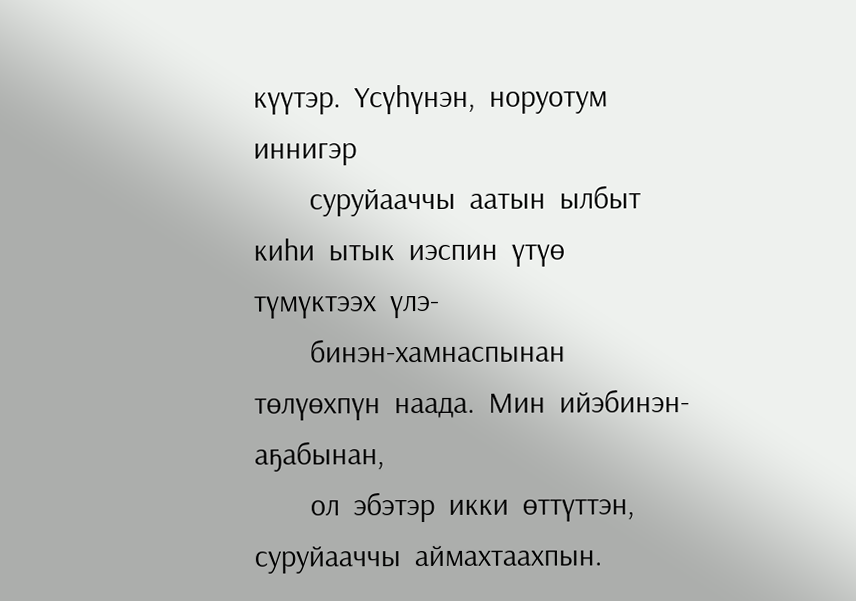күүтэр.  Үсүһүнэн,  норуотум  иннигэр
        суруйааччы  аатын  ылбыт  киһи  ытык  иэспин  үтүө  түмүктээх  үлэ-
        бинэн-хамнаспынан  төлүөхпүн  наада.  Мин  ийэбинэн-аҕабынан,
        ол  эбэтэр  икки  өттүттэн,  суруйааччы  аймахтаахпын.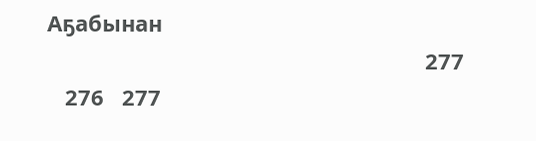Аҕабынан
                                                               277
   276   277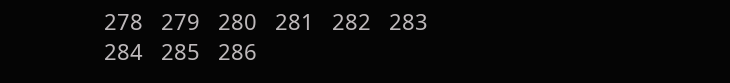278   279   280   281   282   283   284   285   286